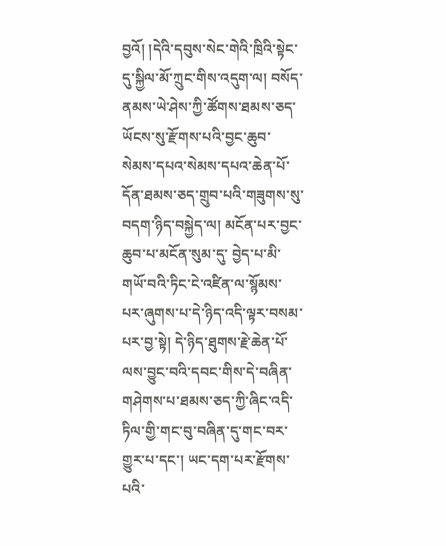བྱའོ། །དེའི་དབུས་སེང་གེའི་ཁྲིའི་སྟེང་དུ་སྐྱིལ་མོ་ཀྲུང་གིས་འདུག་ལ། བསོད་ནམས་ཡེ་ཤེས་ཀྱི་ཚོགས་ཐམས་ཅད་ཡོངས་སུ་རྫོགས་པའི་བྱང་ཆུབ་སེམས་དཔའ་སེམས་དཔའ་ཆེན་པོ་དོན་ཐམས་ཅད་གྲུབ་པའི་གཟུགས་སུ་བདག་ཉིད་བསྐྱེད་ལ། མངོན་པར་བྱང་ཆུབ་པ་མངོན་སུམ་དུ་ བྱེད་པ་མི་གཡོ་བའི་ཏིང་ངེ་འཛིན་ལ་སྙོམས་པར་ཞུགས་པ་དེ་ཉིད་འདི་ལྟར་བསམ་པར་བྱ་སྟེ། དེ་ཉིད་ཐུགས་རྗེ་ཆེན་པོ་ལས་བྱུང་བའི་དབང་གིས་དེ་བཞིན་གཤེགས་པ་ཐམས་ཅད་ཀྱི་ཞིང་འདི་ཏིལ་གྱི་གང་བུ་བཞིན་དུ་གང་བར་གྱུར་པ་དང་། ཡང་དག་པར་རྫོགས་པའི་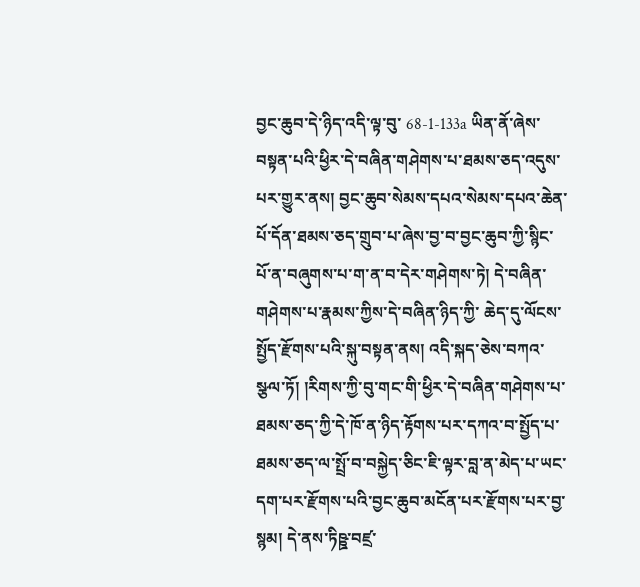བྱང་ཆུབ་དེ་ཉིད་འདི་ལྟ་བུ་ 68-1-133a ཡིན་ནོ་ཞེས་བསྟན་པའི་ཕྱིར་དེ་བཞིན་གཤེགས་པ་ཐམས་ཅད་འདུས་པར་གྱུར་ནས། བྱང་ཆུབ་སེམས་དཔའ་སེམས་དཔའ་ཆེན་པོ་དོན་ཐམས་ཅད་གྲུབ་པ་ཞེས་བྱ་བ་བྱང་ཆུབ་ཀྱི་སྙིང་པོ་ན་བཞུགས་པ་ག་ན་བ་དེར་གཤེགས་ཏེ། དེ་བཞིན་གཤེགས་པ་རྣམས་ཀྱིས་དེ་བཞིན་ཉིད་ཀྱི་ ཆེད་དུ་ལོངས་སྤྱོད་རྫོགས་པའི་སྐུ་བསྟན་ནས། འདི་སྐད་ཅེས་བཀའ་སྩལ་ཏོ། །རིགས་ཀྱི་བུ་གང་གི་ཕྱིར་དེ་བཞིན་གཤེགས་པ་ཐམས་ཅད་ཀྱི་དེ་ཁོ་ན་ཉིད་རྟོགས་པར་དཀའ་བ་སྤྱོད་པ་ཐམས་ཅད་ལ་སྤྲོ་བ་བསྐྱེད་ཅིང་ཇི་ལྟར་བླ་ན་མེད་པ་ཡང་དག་པར་རྫོགས་པའི་བྱང་ཆུབ་མངོན་པར་རྫོགས་པར་བྱ་ སྙམ། དེ་ནས་ཏིཥྛ་བཛྲ་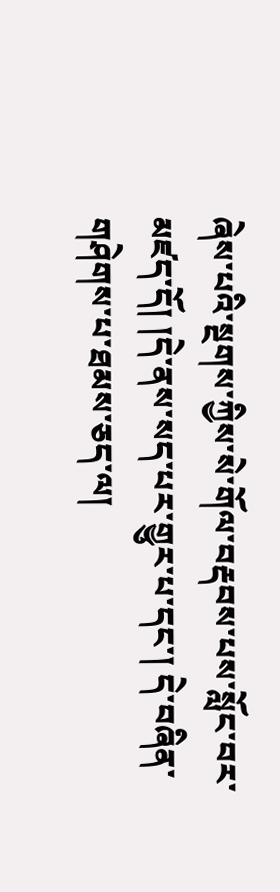ཞེས་པའི་སྔགས་ཀྱིས་སེ་གོལ་བརྡབས་པས་སློང་བར་མཛད་དོ། །དེ་ནས་སད་པར་གྱུར་པ་དང་། དེ་བཞིན་གཤེགས་པ་ཐམས་ཅད་ལ།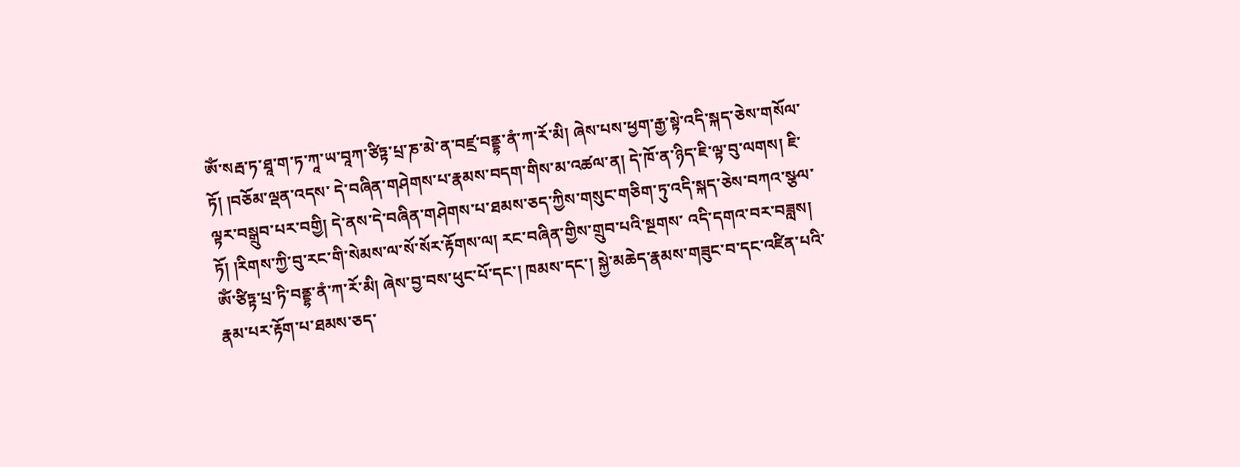ཨོཾ་སརྦ་ཏ་ཐཱ་ག་ཏ་ཀཱ་ཡ་བཱཀ་ཙིཏྟ་པྲ་ཎ་མེ་ན་བཛྲ་བནྡྷ་ནཾ་ཀ་རོ་མི། ཞེས་པས་ཕྱག་རྒྱ་སྟེ་འདི་སྐད་ཅེས་གསོལ་ཏོ། །བཅོམ་ལྡན་འདས་ དེ་བཞིན་གཤེགས་པ་རྣམས་བདག་གིས་མ་འཚལ་ན། དེ་ཁོ་ན་ཉིད་ཇི་ལྟ་བུ་ལགས། ཇི་ལྟར་བསྒྲུབ་པར་བགྱི། དེ་ནས་དེ་བཞིན་གཤེགས་པ་ཐམས་ཅད་ཀྱིས་གསུང་གཅིག་ཏུ་འདི་སྐད་ཅེས་བཀའ་སྩལ་ཏོ། །རིགས་ཀྱི་བུ་རང་གི་སེམས་ལ་སོ་སོར་རྟོགས་ལ། རང་བཞིན་གྱིས་གྲུབ་པའི་སྔགས་ འདི་དགའ་བར་བཟླས། ཨོཾ་ཙིཏྟ་པྲ་ཏི་བནྡྷ་ནཾ་ཀ་རོ་མི། ཞེས་བྱ་བས་ཕུང་པོ་དང་། ཁམས་དང་། སྐྱེ་མཆེད་རྣམས་གཟུང་བ་དང་འཛིན་པའི་རྣམ་པར་རྟོག་པ་ཐམས་ཅད་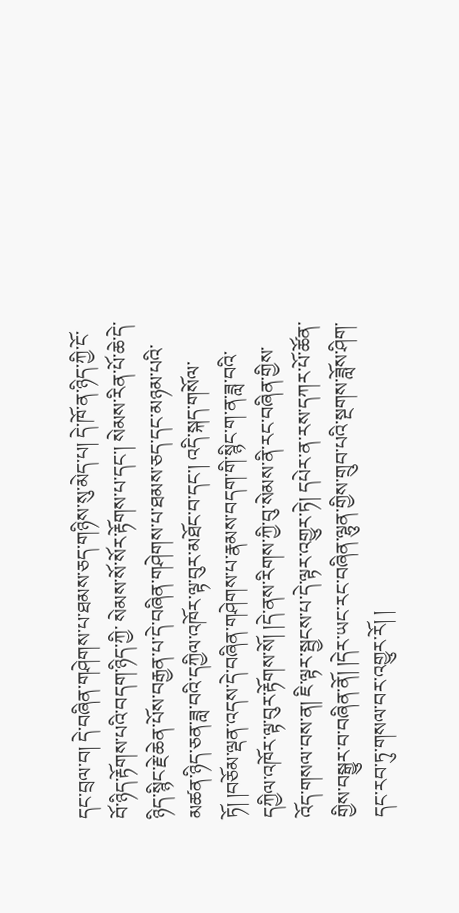དང་བྲལ་བ། དེ་བཞིན་གཤེགས་པ་ཐམས་ཅད་གཉིས་སུ་མེད་པ། དེ་ཁོ་ན་ཉིད་ཀྱི་ངོ་བོ་ཉིད་རྟོགས་པའི་བདག་ཉིད་ཀྱི་ སེམས་སོ་སོར་རྟོགས་པ་དང་། སེམས་རིན་པོ་ཆེ་དེ་ཉིད་སྙིང་རྗེ་ཆེན་པོས་བརྒྱན་པ་དེ་བཞིན་གཤེགས་པ་ཐམས་ཅད་དང་མཉམ་པའི་མཚན་ཉིད་ཅན་ཟླ་བའི་དཀྱིལ་འཁོར་ལྟ་བུར་མཐོང་བ་དང་། འདི་སྐད་གསོལ་ཏོ། །བཅོམ་ལྡན་འདས་དེ་བཞིན་གཤེགས་པ་རྣམས་བདག་གི་སྙིང་ག་ན་ཟླ་བའི་ དཀྱིལ་འཁོར་ལྟ་བུར་རྟོགས་སོ། །དེ་ནས་རིགས་ཀྱི་བུ་སེམས་ནི་རང་བཞིན་གྱིས་འོད་གསལ་བས་ན། ཇི་ལྟར་སྦྱངས་པ་དེ་ལྟར་འགྱུར་ཏེ། དཔེར་ན་རས་དཀར་པོ་ཚོན་གྱིས་བསྒྱུར་བ་བཞིན་ནོ། །དེར་ཡང་རང་བཞིན་ལྷུན་གྱིས་གྲུབ་པའི་སྔགས་ཟློས་ཤིག་དང་རབ་ཏུ་གསལ་བར་འགྱུར་རོ། །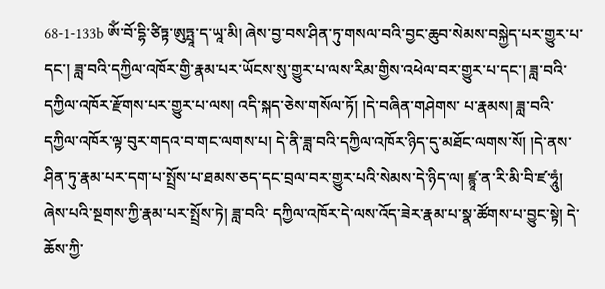68-1-133b ཨོཾ་བོ་དྷི་ཙིཏྟ་ཨུཏྤཱ་ད་ཡཱ་མི། ཞེས་བྱ་བས་ཤིན་ཏུ་གསལ་བའི་བྱང་ཆུབ་སེམས་བསྐྱེད་པར་གྱུར་པ་དང་། ཟླ་བའི་དཀྱིལ་འཁོར་གྱི་རྣམ་པར་ཡོངས་སུ་གྱུར་པ་ལས་རིམ་གྱིས་འཕེལ་བར་གྱུར་པ་དང་། ཟླ་བའི་དཀྱིལ་འཁོར་རྫོགས་པར་གྱུར་པ་ལས། འདི་སྐད་ཅེས་གསོལ་ཏོ། །དེ་བཞིན་གཤེགས་ པ་རྣམས། ཟླ་བའི་དཀྱིལ་འཁོར་ལྟ་བུར་གདའ་བ་གང་ལགས་པ། དེ་ནི་ཟླ་བའི་དཀྱིལ་འཁོར་ཉིད་དུ་མཐོང་ལགས་སོ། །དེ་ནས་ཤིན་ཏུ་རྣམ་པར་དག་པ་སྤྲོས་པ་ཐམས་ཅད་དང་བྲལ་བར་གྱུར་པའི་སེམས་དེ་ཉིད་ལ། ཛྙཱ་ན་རི་མི་བི་ཛ་ཧཱུཾ། ཞེས་པའི་སྔགས་ཀྱི་རྣམ་པར་སྤྲོས་ཏེ། ཟླ་བའི་ དཀྱིལ་འཁོར་དེ་ལས་འོད་ཟེར་རྣམ་པ་སྣ་ཚོགས་པ་བྱུང་སྟེ། དེ་ཆོས་ཀྱི་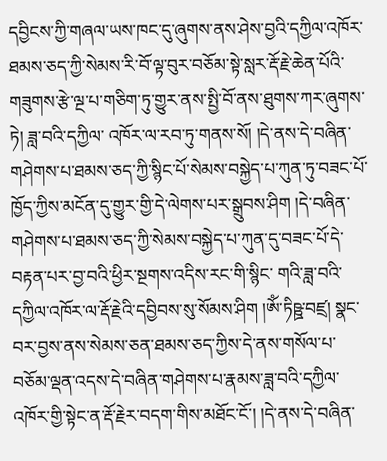དབྱིངས་ཀྱི་གཞལ་ཡས་ཁང་དུ་ཞུགས་ནས་ཤེས་བྱའི་དཀྱིལ་འཁོར་ཐམས་ཅད་ཀྱི་སེམས་རི་བོ་ལྟ་བུར་བཅོམ་སྟེ་སླར་རྡོ་རྗེ་ཆེན་པོའི་གཟུགས་རྩེ་ལྔ་པ་གཅིག་ཏུ་གྱུར་ནས་སྤྱི་བོ་ནས་ཐུགས་ཀར་ཞུགས་ཏེ། ཟླ་བའི་དཀྱིལ་ འཁོར་ལ་རབ་ཏུ་གནས་སོ། །དེ་ནས་དེ་བཞིན་གཤེགས་པ་ཐམས་ཅད་ཀྱི་སྙིང་པོ་སེམས་བསྐྱེད་པ་ཀུན་ཏུ་བཟང་པོ་ཁྱོད་ཀྱིས་མངོན་དུ་གྱུར་གྱི་དེ་ལེགས་པར་སྒྲུབས་ཤིག །དེ་བཞིན་གཤེགས་པ་ཐམས་ཅད་ཀྱི་སེམས་བསྐྱེད་པ་ཀུན་དུ་བཟང་པོ་དེ་བརྟན་པར་བྱ་བའི་ཕྱིར་སྔགས་འདིས་རང་གི་སྙིང་ གའི་ཟླ་བའི་དཀྱིལ་འཁོར་ལ་རྡོ་རྗེའི་དབྱིབས་སུ་སོམས་ཤིག །ཨོཾ་ཏིཥྛ་བཛྲ། སྣང་བར་བྱས་ནས་སེམས་ཅན་ཐམས་ཅད་ཀྱིས་དེ་ནས་གསོལ་པ་བཅོམ་ལྡན་འདས་དེ་བཞིན་གཤེགས་པ་རྣམས་ཟླ་བའི་དཀྱིལ་འཁོར་གྱི་སྟེང་ན་རྡོ་རྗེར་བདག་གིས་མཐོང་ངོ་། །དེ་ནས་དེ་བཞིན་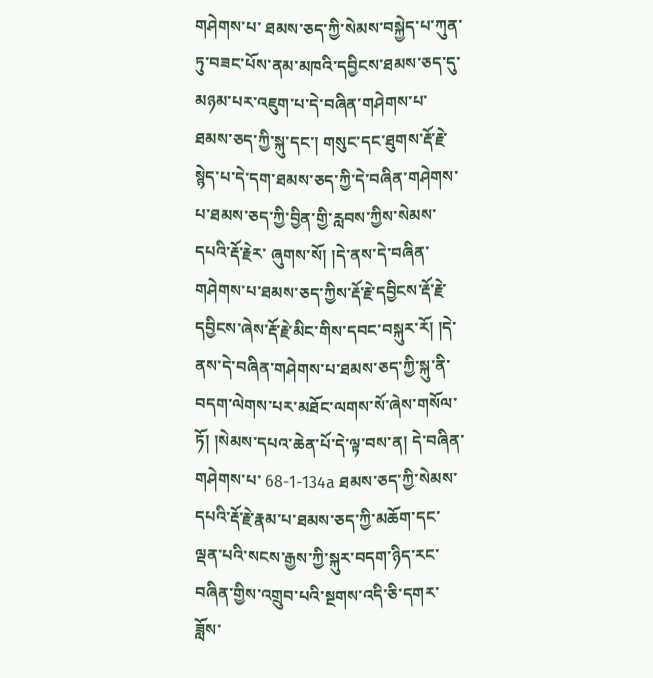གཤེགས་པ་ ཐམས་ཅད་ཀྱི་སེམས་བསྐྱེད་པ་ཀུན་ཏུ་བཟང་པོས་ནམ་མཁའི་དབྱིངས་ཐམས་ཅད་དུ་མཉམ་པར་འཇུག་པ་དེ་བཞིན་གཤེགས་པ་ཐམས་ཅད་ཀྱི་སྐུ་དང་། གསུང་དང་ཐུགས་རྡོ་རྗེ་སྙེད་པ་དེ་དག་ཐམས་ཅད་ཀྱི་དེ་བཞིན་གཤེགས་པ་ཐམས་ཅད་ཀྱི་བྱིན་གྱི་རླབས་ཀྱིས་སེམས་དཔའི་རྡོ་རྗེར་ ཞུགས་སོ། །དེ་ནས་དེ་བཞིན་གཤེགས་པ་ཐམས་ཅད་ཀྱིས་རྡོ་རྗེ་དབྱིངས་རྡོ་རྗེ་དབྱིངས་ཞེས་རྡོ་རྗེ་མིང་གིས་དབང་བསྐུར་རོ། །དེ་ནས་དེ་བཞིན་གཤེགས་པ་ཐམས་ཅད་ཀྱི་སྐུ་ནི་བདག་ལེགས་པར་མཐོང་ལགས་སོ་ཞེས་གསོལ་ཏོ། །སེམས་དཔའ་ཆེན་པོ་དེ་ལྟ་བས་ན། དེ་བཞིན་གཤེགས་པ་ 68-1-134a ཐམས་ཅད་ཀྱི་སེམས་དཔའི་རྡོ་རྗེ་རྣམ་པ་ཐམས་ཅད་ཀྱི་མཆོག་དང་ལྡན་པའི་སངས་རྒྱས་ཀྱི་སྐུར་བདག་ཉིད་རང་བཞིན་གྱིས་འགྲུབ་པའི་སྔགས་འདི་ཅི་དགར་ཟློས་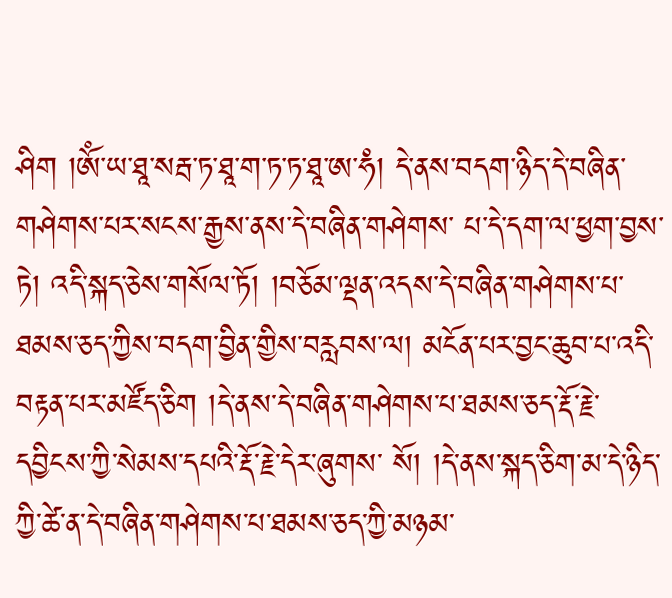ཤིག །ཨོཾ་ཡ་ཐཱ་སརྦ་ཏ་ཐཱ་ག་ཏ་ཏ་ཐཱ་ཨ་ཧཾ། དེ་ནས་བདག་ཉིད་དེ་བཞིན་གཤེགས་པར་སངས་རྒྱས་ནས་དེ་བཞིན་གཤེགས་ པ་དེ་དག་ལ་ཕྱག་བྱས་ཏེ། འདི་སྐད་ཅེས་གསོལ་ཏོ། །བཅོམ་ལྡན་འདས་དེ་བཞིན་གཤེགས་པ་ཐམས་ཅད་ཀྱིས་བདག་བྱིན་གྱིས་བརླབས་ལ། མངོན་པར་བྱང་ཆུབ་པ་འདི་བརྟན་པར་མཛོད་ཅིག །དེ་ནས་དེ་བཞིན་གཤེགས་པ་ཐམས་ཅད་རྡོ་རྗེ་དབྱིངས་ཀྱི་སེམས་དཔའི་རྡོ་རྗེ་དེར་ཞུགས་ སོ། །དེ་ནས་སྐད་ཅིག་མ་དེ་ཉིད་ཀྱི་ཚེ་ན་དེ་བཞིན་གཤེགས་པ་ཐམས་ཅད་ཀྱི་མཉམ་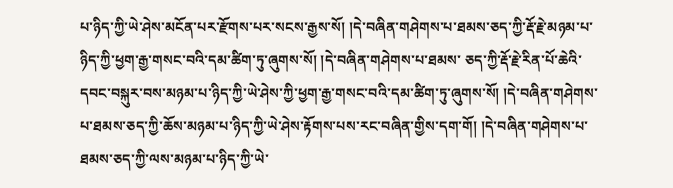པ་ཉིད་ཀྱི་ཡེ་ཤེས་མངོན་པར་རྫོགས་པར་སངས་རྒྱས་སོ། །དེ་བཞིན་གཤེགས་པ་ཐམས་ཅད་ཀྱི་རྡོ་རྗེ་མཉམ་པ་ཉིད་ཀྱི་ཕྱག་རྒྱ་གསང་བའི་དམ་ཚིག་ཏུ་ཞུགས་སོ། །དེ་བཞིན་གཤེགས་པ་ཐམས་ ཅད་ཀྱི་རྡོ་རྗེ་རིན་པོ་ཆེའི་དབང་བསྐུར་བས་མཉམ་པ་ཉིད་ཀྱི་ཡེ་ཤེས་ཀྱི་ཕྱག་རྒྱ་གསང་བའི་དམ་ཚིག་ཏུ་ཞུགས་སོ། །དེ་བཞིན་གཤེགས་པ་ཐམས་ཅད་ཀྱི་ཆོས་མཉམ་པ་ཉིད་ཀྱི་ཡེ་ཤེས་རྟོགས་པས་རང་བཞིན་གྱིས་དག་གོ། །དེ་བཞིན་གཤེགས་པ་ཐམས་ཅད་ཀྱི་ལས་མཉམ་པ་ཉིད་ཀྱི་ཡེ་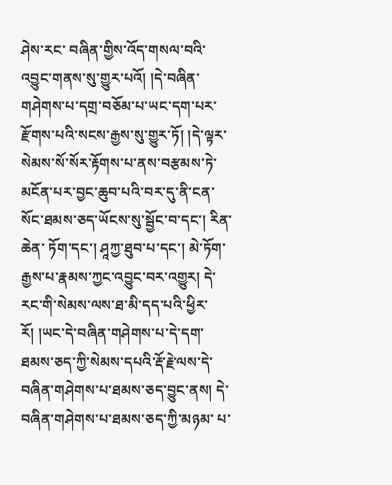ཤེས་རང་ བཞིན་གྱིས་འོད་གསལ་བའི་འབྱུང་གནས་སུ་གྱུར་པའོ། །དེ་བཞིན་གཤེགས་པ་དགྲ་བཅོམ་པ་ཡང་དག་པར་རྫོགས་པའི་སངས་རྒྱས་སུ་གྱུར་ཏོ། །དེ་ལྟར་སེམས་སོ་སོར་རྟོགས་པ་ནས་བརྩམས་ཏེ་མངོན་པར་བྱང་ཆུབ་པའི་བར་དུ་ནི་ངན་སོང་ཐམས་ཅད་ཡོངས་སུ་སྦྱོང་བ་དང་། རིན་ཆེན་ ཏོག་དང་། ཤཱཀྱ་ཐུབ་པ་དང་། མེ་ཏོག་རྒྱས་པ་རྣམས་ཀྱང་འབྱུང་བར་འགྱུར། དེ་རང་གི་སེམས་ལས་ཐ་མི་དད་པའི་ཕྱིར་རོ། །ཡང་དེ་བཞིན་གཤེགས་པ་དེ་དག་ཐམས་ཅད་ཀྱི་སེམས་དཔའི་རྡོ་རྗེ་ལས་དེ་བཞིན་གཤེགས་པ་ཐམས་ཅད་བྱུང་ནས། དེ་བཞིན་གཤེགས་པ་ཐམས་ཅད་ཀྱི་མཉམ་ པ་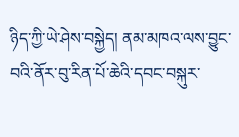ཉིད་ཀྱི་ཡེ་ཤེས་བསྐྱེད། ནམ་མཁའ་ལས་བྱུང་བའི་ནོར་བུ་རིན་པོ་ཆེའི་དབང་བསྐུར་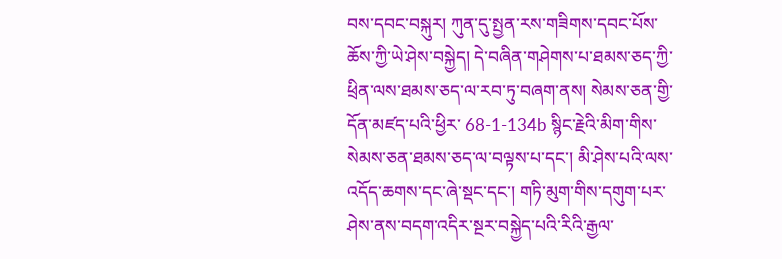བས་དབང་བསྐུར། ཀུན་དུ་སྤྱན་རས་གཟིགས་དབང་པོས་ཆོས་ཀྱི་ཡེ་ཤེས་བསྐྱེད། དེ་བཞིན་གཤེགས་པ་ཐམས་ཅད་ཀྱི་ཕྲིན་ལས་ཐམས་ཅད་ལ་རབ་ཏུ་བཞག་ནས། སེམས་ཅན་གྱི་དོན་མཛད་པའི་ཕྱིར་ 68-1-134b སྙིང་རྗེའི་མིག་གིས་སེམས་ཅན་ཐམས་ཅད་ལ་བལྟས་པ་དང་། མི་ཤེས་པའི་ལས་འདོད་ཆགས་དང་ཞེ་སྡང་དང་། གཏི་མུག་གིས་དགུག་པར་ཤེས་ནས་བདག་འདིར་སྔར་བསྐྱེད་པའི་རིའི་རྒྱལ་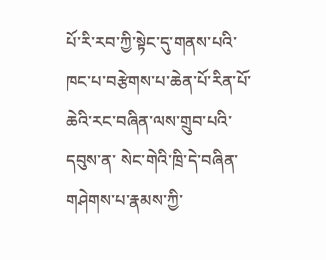པོ་རི་རབ་ཀྱི་སྟེང་དུ་གནས་པའི་ཁང་པ་བརྩེགས་པ་ཆེན་པོ་རིན་པོ་ཆེའི་རང་བཞིན་ལས་གྲུབ་པའི་དབུས་ན་ སེང་གེའི་ཁྲི་དེ་བཞིན་གཤེགས་པ་རྣམས་ཀྱི་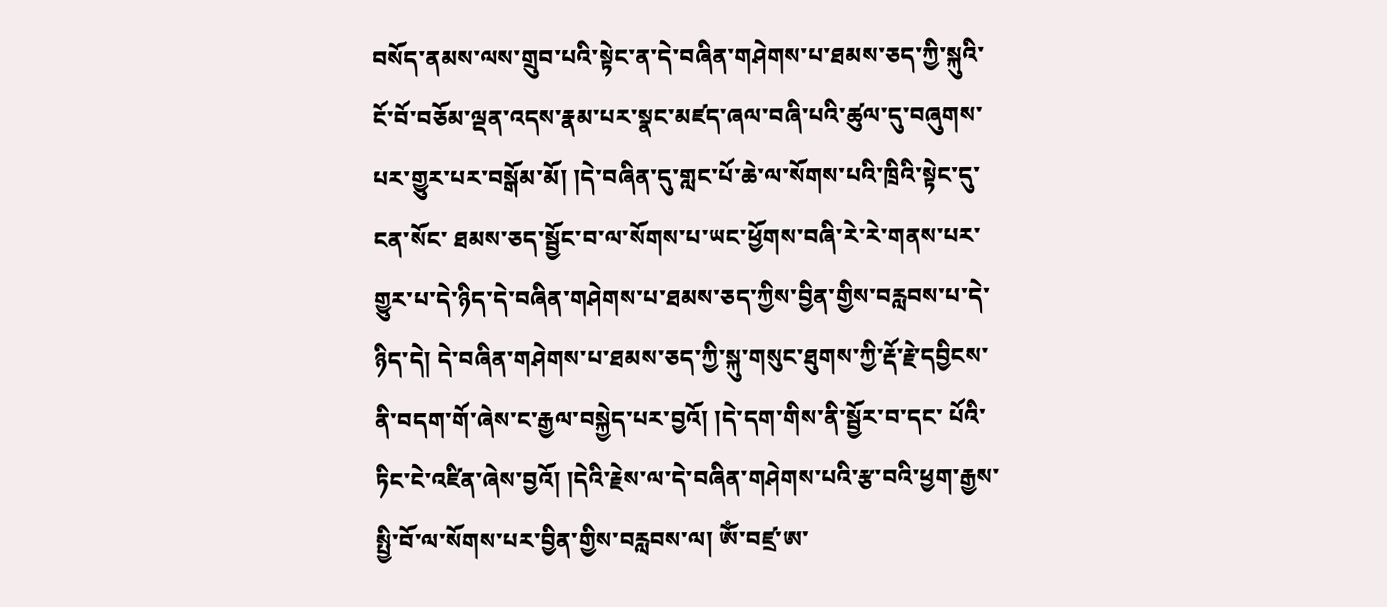བསོད་ནམས་ལས་གྲུབ་པའི་སྟེང་ན་དེ་བཞིན་གཤེགས་པ་ཐམས་ཅད་ཀྱི་སྐུའི་ངོ་བོ་བཅོམ་ལྡན་འདས་རྣམ་པར་སྣང་མཛད་ཞལ་བཞི་པའི་ཚུལ་དུ་བཞུགས་པར་གྱུར་པར་བསྒོམ་མོ། །དེ་བཞིན་དུ་གླང་པོ་ཆེ་ལ་སོགས་པའི་ཁྲིའི་སྟེང་དུ་ངན་སོང་ ཐམས་ཅད་སྦྱོང་བ་ལ་སོགས་པ་ཡང་ཕྱོགས་བཞི་རེ་རེ་གནས་པར་གྱུར་པ་དེ་ཉིད་དེ་བཞིན་གཤེགས་པ་ཐམས་ཅད་ཀྱིས་བྱིན་གྱིས་བརླབས་པ་དེ་ཉིད་དེ། དེ་བཞིན་གཤེགས་པ་ཐམས་ཅད་ཀྱི་སྐུ་གསུང་ཐུགས་ཀྱི་རྡོ་རྗེ་དབྱིངས་ནི་བདག་གོ་ཞེས་ང་རྒྱལ་བསྐྱེད་པར་བྱའོ། །དེ་དག་གིས་ནི་སྦྱོར་བ་དང་ པོའི་ཏིང་ངེ་འཛིན་ཞེས་བྱའོ། །དེའི་རྗེས་ལ་དེ་བཞིན་གཤེགས་པའི་རྩ་བའི་ཕྱག་རྒྱས་སྤྱི་བོ་ལ་སོགས་པར་བྱིན་གྱིས་བརླབས་ལ། ཨོཾ་བཛྲ་ཨ་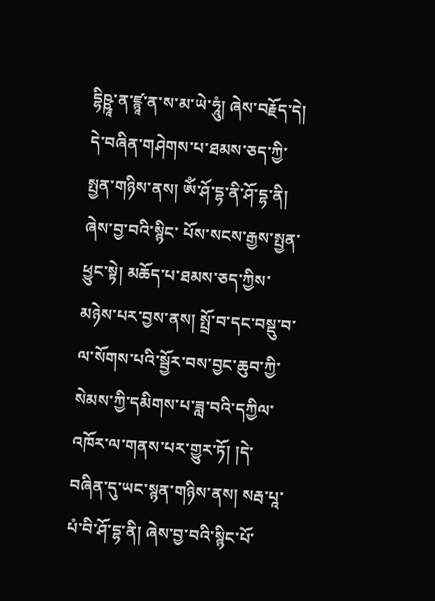དྷིཥྵཱ་ན་ཛྙཱ་ན་ས་མ་ཡེ་ཧཱུཾ། ཞེས་བརྗོད་དེ། དེ་བཞིན་གཤེགས་པ་ཐམས་ཅད་ཀྱི་སྤྱན་གཉིས་ནས། ཨོཾ་ཤོ་དྷ་ནི་ཤོ་དྷ་ནི། ཞེས་བྱ་བའི་སྙིང་ པོས་སངས་རྒྱས་སྤྱན་ཕྱུང་སྟེ། མཆོད་པ་ཐམས་ཅད་ཀྱིས་མཉེས་པར་བྱས་ནས། སྤྲོ་བ་དང་བསྡུ་བ་ལ་སོགས་པའི་སྦྱོར་བས་བྱང་ཆུབ་ཀྱི་སེམས་ཀྱི་དམིགས་པ་ཟླ་བའི་དཀྱིལ་འཁོར་ལ་གནས་པར་གྱུར་ཏོ། །དེ་བཞིན་དུ་ཡང་སྙན་གཉིས་ནས། སརྦ་པཱ་པཾ་བི་ཤོ་དྷ་ནི། ཞེས་བྱ་བའི་སྙིང་པོ་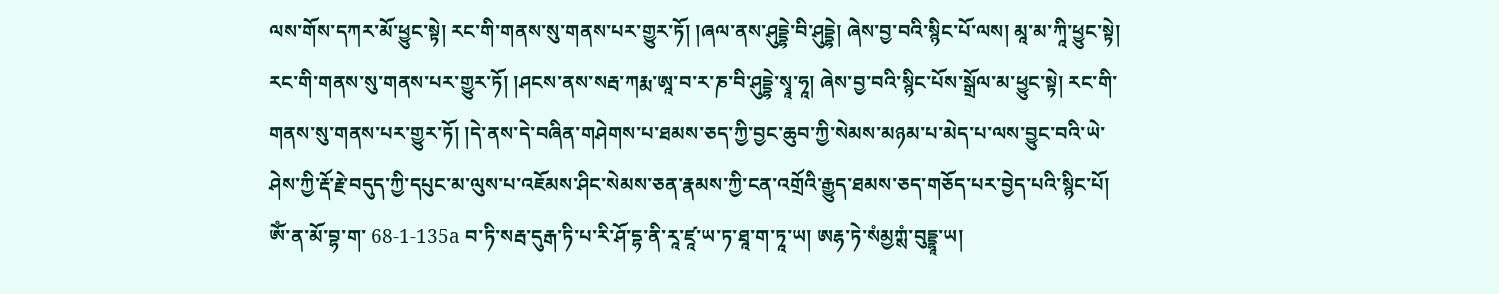ལས་གོས་དཀར་མོ་ཕྱུང་སྟེ། རང་གི་གནས་སུ་གནས་པར་གྱུར་ཏོ། །ཞལ་ནས་ཤུདྡྷེ་བི་ཤུདྡྷེ། ཞེས་བྱ་བའི་སྙིང་པོ་ལས། མཱ་མ་ཀཱི་ཕྱུང་སྟེ། རང་གི་གནས་སུ་གནས་པར་གྱུར་ཏོ། །ཤངས་ནས་སརྦ་ཀརྨ་ཨཱ་བ་ར་ཎ་བི་ཤུདྡྷེ་སྭཱ་ཧཱ། ཞེས་བྱ་བའི་སྙིང་པོས་སྒྲོལ་མ་ཕྱུང་སྟེ། རང་གི་ གནས་སུ་གནས་པར་གྱུར་ཏོ། །དེ་ནས་དེ་བཞིན་གཤེགས་པ་ཐམས་ཅད་ཀྱི་བྱང་ཆུབ་ཀྱི་སེམས་མཉམ་པ་མེད་པ་ལས་བྱུང་བའི་ཡེ་ཤེས་ཀྱི་རྡོ་རྗེ་བདུད་ཀྱི་དཔུང་མ་ལུས་པ་འཇོམས་ཤིང་སེམས་ཅན་རྣམས་ཀྱི་ངན་འགྲོའི་རྒྱུད་ཐམས་ཅད་གཅོད་པར་བྱེད་པའི་སྙིང་པོ། ཨོཾ་ན་མོ་བྷ་ག་ 68-1-135a བ་ཏི་སརྦ་དུརྒ་ཏི་པ་རི་ཤོ་དྷ་ནི་རཱ་ཛཱ་ཡ་ཏ་ཐཱ་ག་ཏཱ་ཡ། ཨརྷ་ཏེ་སཾམྱཀྶཾ་བུདྡྷཱ་ཡ།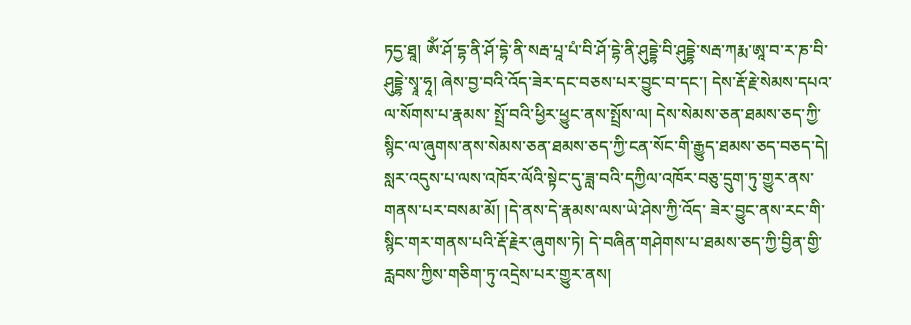ཏདྱ་ཐཱ། ཨོཾ་ཤོ་དྷ་ནི་ཤོ་དྷེ་ནི་སརྦ་པཱ་པཾ་བི་ཤོ་དྷེ་ནི་ཤུདྡྷེ་བི་ཤུདྡྷེ་སརྦ་ཀརྨ་ཨཱ་བ་ར་ཎ་བི་ཤུདྡྷེ་སྭཱ་ཧཱ། ཞེས་བྱ་བའི་འོད་ཟེར་དང་བཅས་པར་བྱུང་བ་དང་། དེས་རྡོ་རྗེ་སེམས་དཔའ་ལ་སོགས་པ་རྣམས་ སྤྲོ་བའི་ཕྱིར་ཕྱུང་ནས་སྤྲོས་ལ། དེས་སེམས་ཅན་ཐམས་ཅད་ཀྱི་སྙིང་ལ་ཞུགས་ནས་སེམས་ཅན་ཐམས་ཅད་ཀྱི་ངན་སོང་གི་རྒྱུད་ཐམས་ཅད་བཅད་དེ། སླར་འདུས་པ་ལས་འཁོར་ལོའི་སྟེང་དུ་ཟླ་བའི་དཀྱིལ་འཁོར་བཅུ་དྲུག་ཏུ་གྱུར་ནས་གནས་པར་བསམ་མོ། །དེ་ནས་དེ་རྣམས་ལས་ཡེ་ཤེས་ཀྱི་འོད་ ཟེར་བྱུང་ནས་རང་གི་སྙིང་གར་གནས་པའི་རྡོ་རྗེར་ཞུགས་ཏེ། དེ་བཞིན་གཤེགས་པ་ཐམས་ཅད་ཀྱི་བྱིན་གྱི་རླབས་ཀྱིས་གཅིག་ཏུ་འདྲེས་པར་གྱུར་ནས།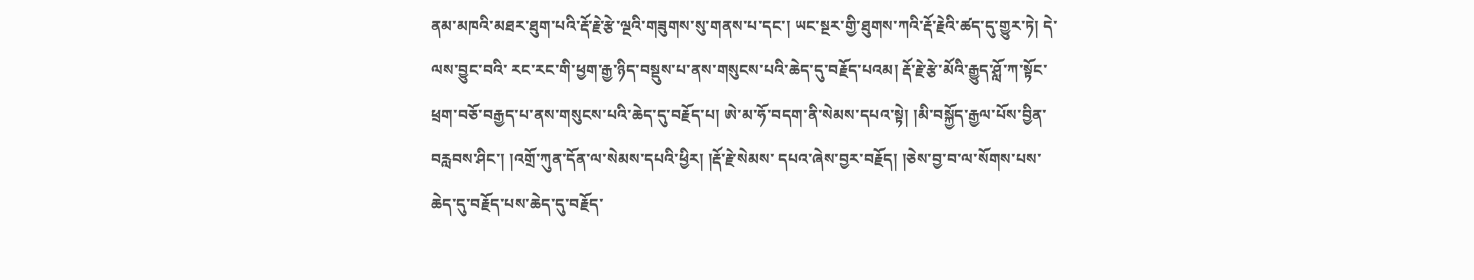ནམ་མཁའི་མཐར་ཐུག་པའི་རྡོ་རྗེ་རྩེ་ལྔའི་གཟུགས་སུ་གནས་པ་དང་། ཡང་སྔར་གྱི་ཐུགས་ཀའི་རྡོ་རྗེའི་ཚད་དུ་གྱུར་ཏེ། དེ་ལས་བྱུང་བའི་ རང་རང་གི་ཕྱག་རྒྱ་ཉིད་བསྡུས་པ་ནས་གསུངས་པའི་ཆེད་དུ་བརྗོད་པའམ། རྡོ་རྗེ་རྩེ་མོའི་རྒྱུད་ཤློ་ཀ་སྟོང་ཕྲག་བཅོ་བརྒྱད་པ་ནས་གསུངས་པའི་ཆེད་དུ་བརྗོད་པ། ཨེ་མ་ཧོ་བདག་ནི་སེམས་དཔའ་སྟེ། །མི་བསྐྱོད་རྒྱལ་པོས་བྱིན་བརླབས་ཤིང་། །འགྲོ་ཀུན་དོན་ལ་སེམས་དཔའི་ཕྱིར། །རྡོ་རྗེ་སེམས་ དཔའ་ཞེས་བྱར་བརྗོད། །ཅེས་བྱ་བ་ལ་སོགས་པས་ཆེད་དུ་བརྗོད་པས་ཆེད་དུ་བརྗོད་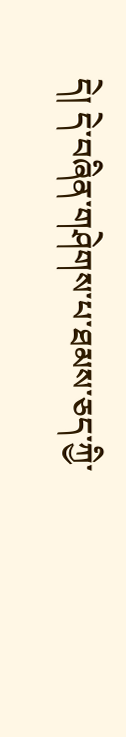དེ། དེ་བཞིན་གཤེགས་པ་ཐམས་ཅད་ཀྱི་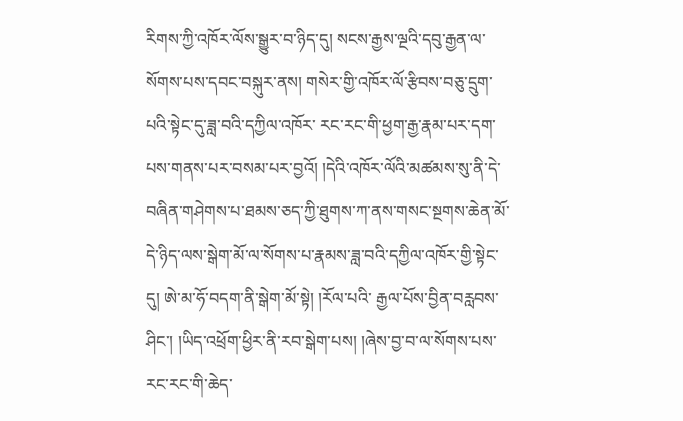རིགས་ཀྱི་འཁོར་ལོས་སྒྱུར་བ་ཉིད་དུ། སངས་རྒྱས་ལྔའི་དབུ་རྒྱན་ལ་སོགས་པས་དབང་བསྐུར་ནས། གསེར་གྱི་འཁོར་ལོ་རྩིབས་བཅུ་དྲུག་པའི་སྟེང་དུ་ཟླ་བའི་དཀྱིལ་འཁོར་ རང་རང་གི་ཕྱག་རྒྱ་རྣམ་པར་དག་པས་གནས་པར་བསམ་པར་བྱའོ། །དེའི་འཁོར་ལོའི་མཚམས་སུ་ནི་དེ་བཞིན་གཤེགས་པ་ཐམས་ཅད་ཀྱི་ཐུགས་ཀ་ནས་གསང་སྔགས་ཆེན་མོ་དེ་ཉིད་ལས་སྒེག་མོ་ལ་སོགས་པ་རྣམས་ཟླ་བའི་དཀྱིལ་འཁོར་གྱི་སྟེང་དུ། ཨེ་མ་ཧོ་བདག་ནི་སྒེག་མོ་སྟེ། །རོལ་པའི་ རྒྱལ་པོས་བྱིན་བརླབས་ཤིང་། །ཡིད་འཕྲོག་ཕྱིར་ནི་རབ་སྒེག་པས། །ཞེས་བྱ་བ་ལ་སོགས་པས་རང་རང་གི་ཆེད་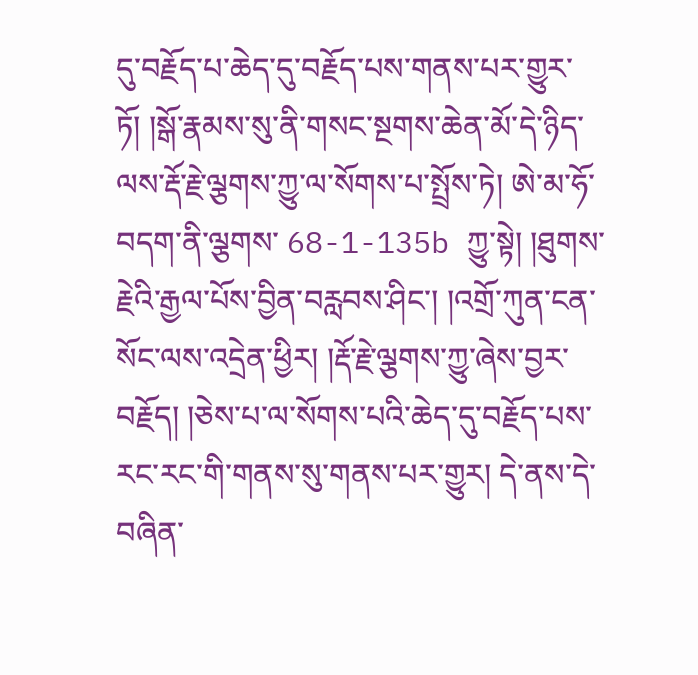དུ་བརྗོད་པ་ཆེད་དུ་བརྗོད་པས་གནས་པར་གྱུར་ཏོ། །སྒོ་རྣམས་སུ་ནི་གསང་སྔགས་ཆེན་མོ་དེ་ཉིད་ལས་རྡོ་རྗེ་ལྕགས་ཀྱུ་ལ་སོགས་པ་སྤྲོས་ཏེ། ཨེ་མ་ཧོ་བདག་ནི་ལྕགས་ 68-1-135b ཀྱུ་སྟེ། །ཐུགས་རྗེའི་རྒྱལ་པོས་བྱིན་བརླབས་ཤིང་། །འགྲོ་ཀུན་ངན་སོང་ལས་འདྲེན་ཕྱིར། །རྡོ་རྗེ་ལྕགས་ཀྱུ་ཞེས་བྱར་བརྗོད། །ཅེས་པ་ལ་སོགས་པའི་ཆེད་དུ་བརྗོད་པས་རང་རང་གི་གནས་སུ་གནས་པར་གྱུར། དེ་ནས་དེ་བཞིན་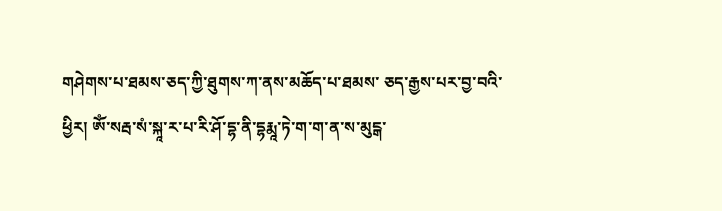གཤེགས་པ་ཐམས་ཅད་ཀྱི་ཐུགས་ཀ་ནས་མཆོད་པ་ཐམས་ ཅད་རྒྱས་པར་བྱ་བའི་ཕྱིར། ཨོཾ་སརྦ་སཾ་སྐཱ་ར་པ་རི་ཤོ་དྷ་ནི་དྷརྨཱ་ཏེ་ག་ག་ན་ས་མུངྒ་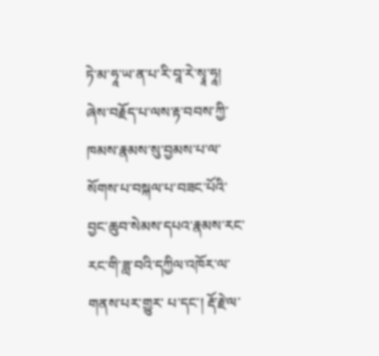ཏེ་མ་ཧཱ་ཡ་ན་པ་རི་བཱ་རེ་སྭཱ་ཧཱ། ཞེས་བརྗོད་པ་ལས་རྟ་བབས་ཀྱི་ཁམས་རྣམས་སུ་བྱམས་པ་ལ་སོགས་པ་བསྐལ་པ་བཟང་པོའི་བྱང་ཆུབ་སེམས་དཔའ་རྣམས་རང་རང་གི་ཟླ་བའི་དཀྱིལ་འཁོར་ལ་གནས་པར་གྱུར་ པ་དང་། རྡོ་རྗེ་ལ་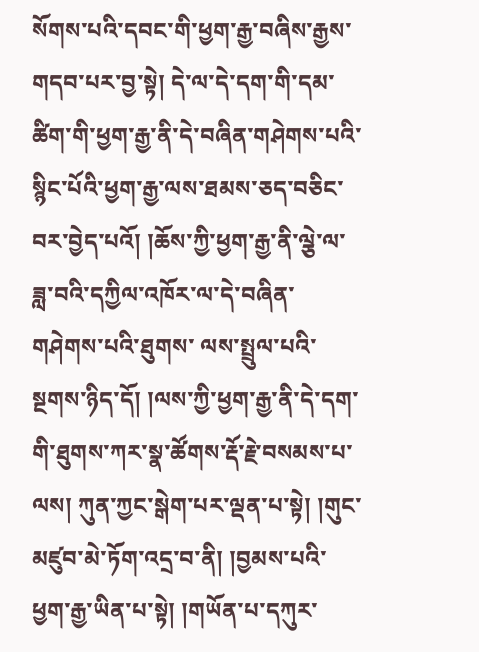སོགས་པའི་དབང་གི་ཕྱག་རྒྱ་བཞིས་རྒྱས་གདབ་པར་བྱ་སྟེ། དེ་ལ་དེ་དག་གི་དམ་ཚིག་གི་ཕྱག་རྒྱ་ནི་དེ་བཞིན་གཤེགས་པའི་སྙིང་པོའི་ཕྱག་རྒྱ་ལས་ཐམས་ཅད་བཅིང་བར་བྱེད་པའོ། །ཆོས་ཀྱི་ཕྱག་རྒྱ་ནི་ལྕེ་ལ་ཟླ་བའི་དཀྱིལ་འཁོར་ལ་དེ་བཞིན་གཤེགས་པའི་ཐུགས་ ལས་སྤྲུལ་པའི་སྔགས་ཉིད་དོ། །ལས་ཀྱི་ཕྱག་རྒྱ་ནི་དེ་དག་གི་ཐུགས་ཀར་སྣ་ཚོགས་རྡོ་རྗེ་བསམས་པ་ལས། ཀུན་ཀྱང་སྒེག་པར་ལྡན་པ་སྟེ། །གུང་མཛུབ་མེ་ཏོག་འདྲ་བ་ནི། །བྱམས་པའི་ཕྱག་རྒྱ་ཡིན་པ་སྟེ། །གཡོན་པ་དཀུར་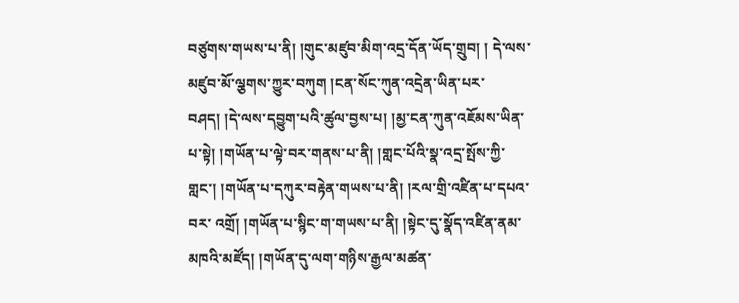བཙུགས་གཡས་པ་ནི། །གུང་མཛུབ་མིག་འདྲ་དོན་ཡོད་གྲུབ། ། དེ་ལས་མཛུབ་མོ་ལྕགས་ཀྱུར་བཀུག །ངན་སོང་ཀུན་འདྲེན་ཡིན་པར་བཤད། །དེ་ལས་དབྱུག་པའི་ཚུལ་བྱས་པ། །མྱ་ངན་ཀུན་འཇོམས་ཡིན་པ་སྟེ། །གཡོན་པ་ལྟེ་བར་གནས་པ་ནི། །གླང་པོའི་སྣ་འདྲ་སྤོས་ཀྱི་གླང་། །གཡོན་པ་དཀུར་བརྟེན་གཡས་པ་ནི། །རལ་གྲི་འཛིན་པ་དཔའ་བར་ འགྲོ། །གཡོན་པ་སྙིང་ག་གཡས་པ་ནི། །སྟེང་དུ་སྣོད་འཛིན་ནམ་མཁའི་མཛོད། །གཡོན་དུ་ལག་གཉིས་རྒྱལ་མཚན་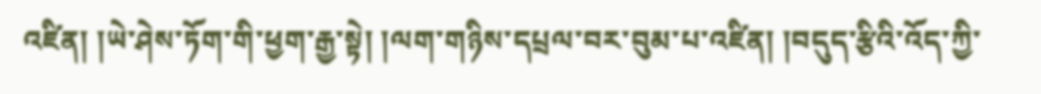འཛིན། །ཡེ་ཤེས་ཏོག་གི་ཕྱག་རྒྱ་སྟེ། །ལག་གཉིས་དཔྲལ་བར་བུམ་པ་འཛིན། །བདུད་རྩིའི་འོད་ཀྱི་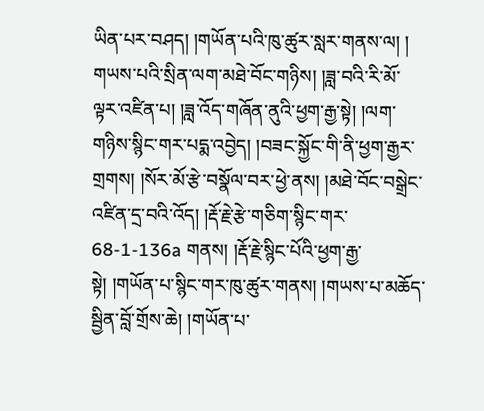ཡིན་པར་བཤད། །གཡོན་པའི་ཁུ་ཚུར་སླར་གནས་ལ། ། གཡས་པའི་སྲིན་ལག་མཐེ་བོང་གཉིས། །ཟླ་བའི་རི་མོ་ལྟར་འཛིན་པ། །ཟླ་འོད་གཞོན་ནུའི་ཕྱག་རྒྱ་སྟེ། །ལག་གཉིས་སྙིང་གར་པདྨ་འབྱེད། །བཟང་སྐྱོང་གི་ནི་ཕྱག་རྒྱར་གྲགས། །སོར་མོ་རྩེ་བསྣོལ་བར་ཕྱེ་ནས། །མཐེ་བོང་བསྒྲེང་འཛིན་དྲ་བའི་འོད། །རྡོ་རྗེ་རྩེ་གཅིག་སྙིང་གར་ 68-1-136a གནས། །རྡོ་རྗེ་སྙིང་པོའི་ཕྱག་རྒྱ་སྟེ། །གཡོན་པ་སྙིང་གར་ཁུ་ཚུར་གནས། །གཡས་པ་མཆོད་སྦྱིན་བློ་གྲོས་ཆེ། །གཡོན་པ་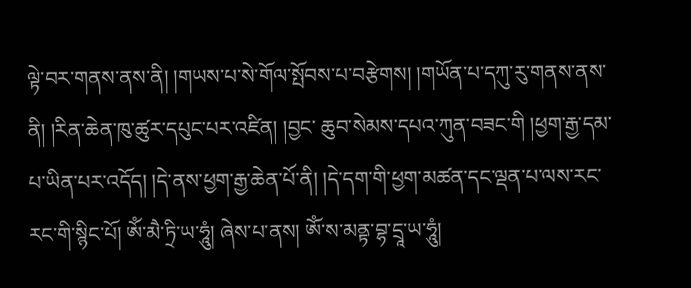ལྟེ་བར་གནས་ནས་ནི། །གཡས་པ་སེ་གོལ་སྤོབས་པ་བརྩེགས། །གཡོན་པ་དཀུ་རུ་གནས་ནས་ནི། །རིན་ཆེན་ཁུ་ཚུར་དཔུང་པར་འཛིན། །བྱང་ ཆུབ་སེམས་དཔའ་ཀུན་བཟང་གི །ཕྱག་རྒྱ་དམ་པ་ཡིན་པར་འདོད། །དེ་ནས་ཕྱག་རྒྱ་ཆེན་པོ་ནི། །དེ་དག་གི་ཕྱག་མཚན་དང་ལྡན་པ་ལས་རང་རང་གི་སྙིང་པོ། ཨོཾ་མཻ་ཏྲི་ཡ་ཧཱུཾ། ཞེས་པ་ནས། ཨོཾ་ས་མནྟ་བྷ་དྲཱ་ཡ་ཧཱུཾ།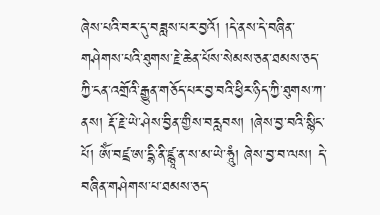ཞེས་པའི་བར་དུ་བཟླས་པར་བྱའོ། །དེ་ནས་དེ་བཞིན་ གཤེགས་པའི་ཐུགས་རྗེ་ཆེན་པོས་སེམས་ཅན་ཐམས་ཅད་ཀྱི་ངན་འགྲོའི་རྒྱུན་གཅོད་པར་བྱ་བའི་ཕྱིར་ཉིད་ཀྱི་ཐུགས་ཀ་ནས། རྡོ་རྗེ་ཡེ་ཤེས་བྱིན་གྱིས་བརླབས། །ཞེས་བྱ་བའི་སྙིང་པོ། ཨོཾ་བཛྲ་ཨ་དྷི་ནི་ཛྙཱ་ན་ས་མ་ཡེ་ཧཱུཾ། ཞེས་བྱ་བ་ལས། དེ་བཞིན་གཤེགས་པ་ཐམས་ཅད་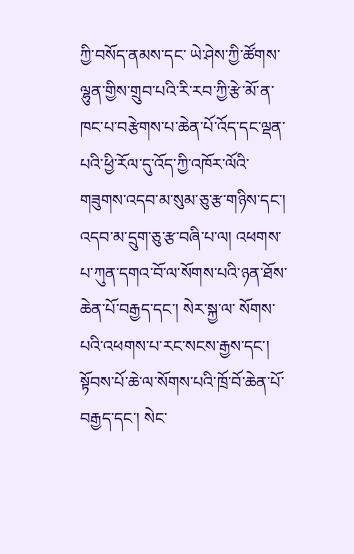ཀྱི་བསོད་ནམས་དང་ ཡེ་ཤེས་ཀྱི་ཚོགས་ལྷུན་གྱིས་གྲུབ་པའི་རི་རབ་ཀྱི་རྩེ་མོ་ན་ཁང་པ་བརྩེགས་པ་ཆེན་པོ་འོད་དང་ལྡན་པའི་ཕྱི་རོལ་དུ་འོད་ཀྱི་འཁོར་ལོའི་གཟུགས་འདབ་མ་སུམ་ཅུ་རྩ་གཉིས་དང་། འདབ་མ་དྲུག་ཅུ་རྩ་བཞི་པ་ལ། འཕགས་པ་ཀུན་དགའ་བོ་ལ་སོགས་པའི་ཉན་ཐོས་ཆེན་པོ་བརྒྱད་དང་། སེར་སྐྱ་ལ་ སོགས་པའི་འཕགས་པ་རང་སངས་རྒྱས་དང་། སྟོབས་པོ་ཆེ་ལ་སོགས་པའི་ཁྲོ་བོ་ཆེན་པོ་བརྒྱད་དང་། སེང་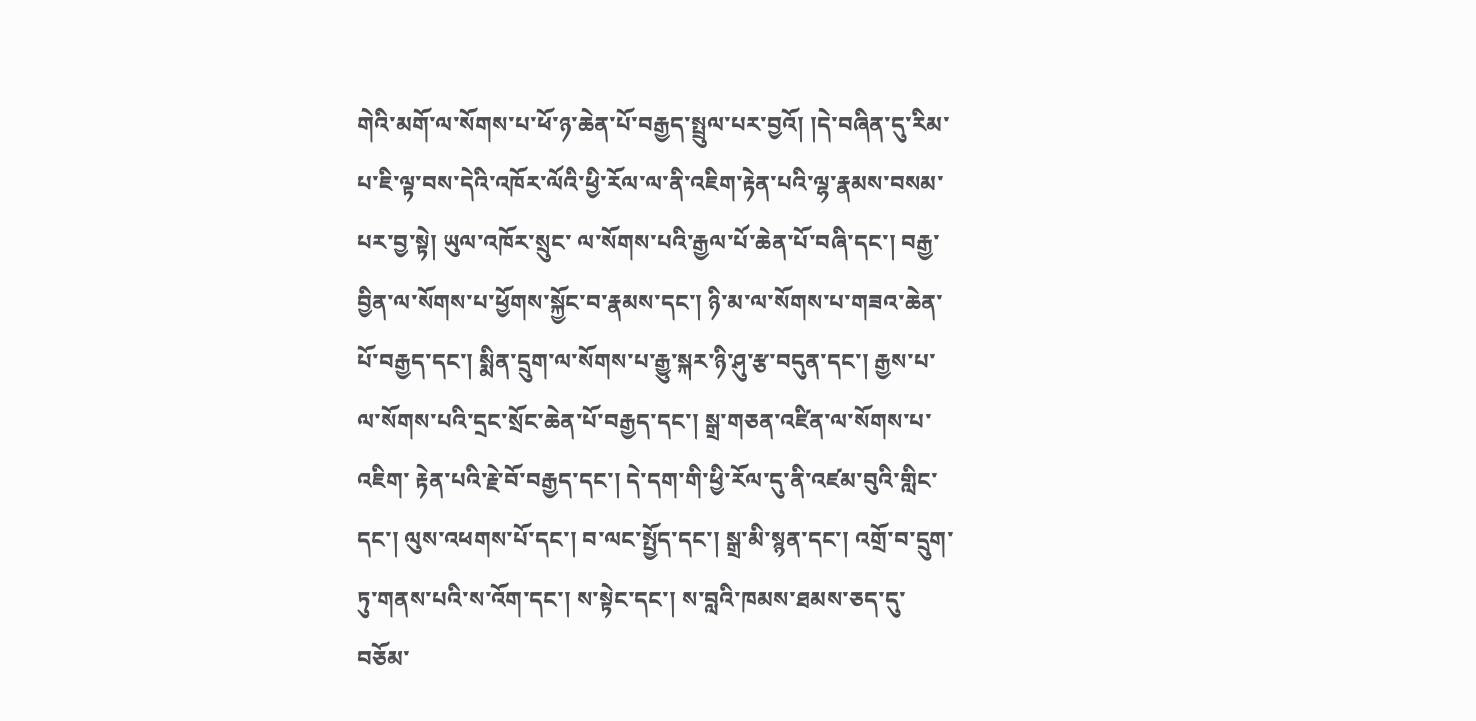གེའི་མགོ་ལ་སོགས་པ་ཕོ་ཉ་ཆེན་པོ་བརྒྱད་སྤྲུལ་པར་བྱའོ། །དེ་བཞིན་དུ་རིམ་པ་ཇི་ལྟ་བས་དེའི་འཁོར་ལོའི་ཕྱི་རོལ་ལ་ནི་འཇིག་རྟེན་པའི་ལྷ་རྣམས་བསམ་པར་བྱ་སྟེ། ཡུལ་འཁོར་སྲུང་ ལ་སོགས་པའི་རྒྱལ་པོ་ཆེན་པོ་བཞི་དང་། བརྒྱ་བྱིན་ལ་སོགས་པ་ཕྱོགས་སྐྱོང་བ་རྣམས་དང་། ཉི་མ་ལ་སོགས་པ་གཟའ་ཆེན་པོ་བརྒྱད་དང་། སྨིན་དྲུག་ལ་སོགས་པ་རྒྱུ་སྐར་ཉི་ཤུ་རྩ་བདུན་དང་། རྒྱས་པ་ལ་སོགས་པའི་དྲང་སྲོང་ཆེན་པོ་བརྒྱད་དང་། སྒྲ་གཅན་འཛིན་ལ་སོགས་པ་འཇིག་ རྟེན་པའི་རྗེ་བོ་བརྒྱད་དང་། དེ་དག་གི་ཕྱི་རོལ་དུ་ནི་འཛམ་བུའི་གླིང་དང་། ལུས་འཕགས་པོ་དང་། བ་ལང་སྤྱོད་དང་། སྒྲ་མི་སྙན་དང་། འགྲོ་བ་དྲུག་ཏུ་གནས་པའི་ས་འོག་དང་། ས་སྟེང་དང་། ས་བླའི་ཁམས་ཐམས་ཅད་དུ་བཅོམ་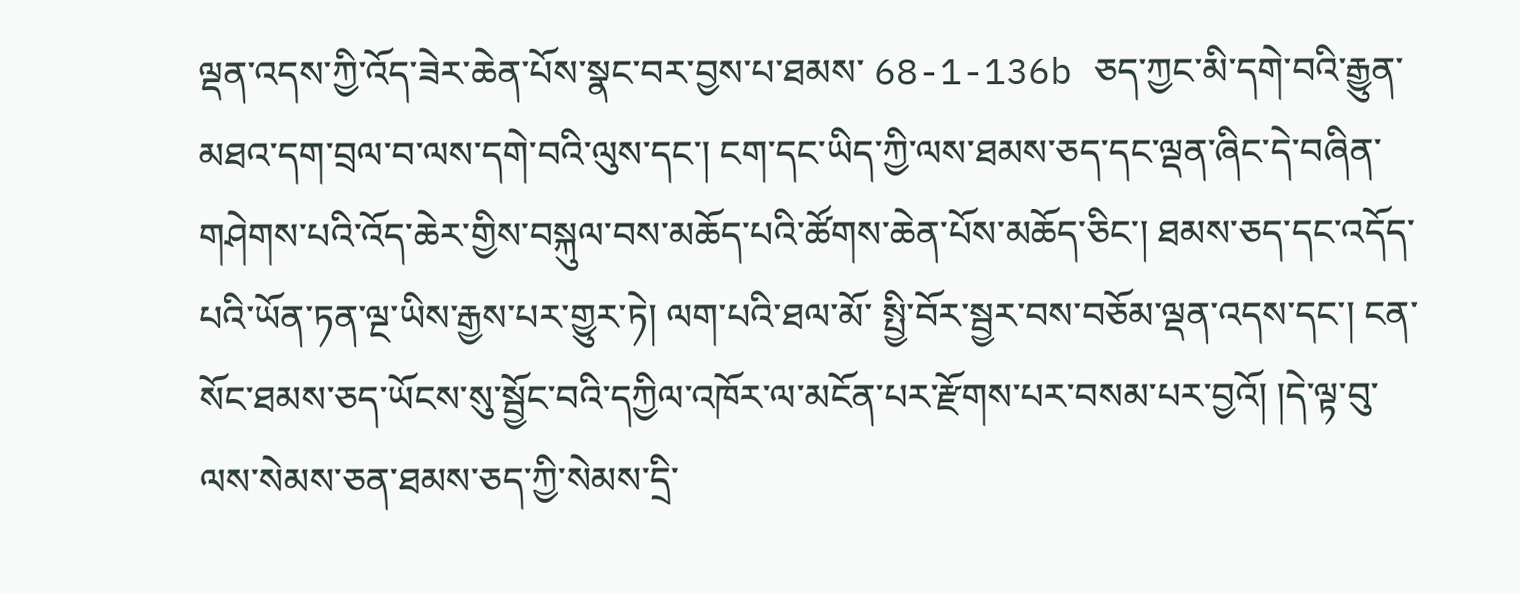ལྡན་འདས་ཀྱི་འོད་ཟེར་ཆེན་པོས་སྣང་བར་བྱས་པ་ཐམས་ 68-1-136b ཅད་ཀྱང་མི་དགེ་བའི་རྒྱུན་མཐའ་དག་བྲལ་བ་ལས་དགེ་བའི་ལུས་དང་། ངག་དང་ཡིད་ཀྱི་ལས་ཐམས་ཅད་དང་ལྡན་ཞིང་དེ་བཞིན་གཤེགས་པའི་འོད་ཆེར་གྱིས་བསྐུལ་བས་མཆོད་པའི་ཚོགས་ཆེན་པོས་མཆོད་ཅིང་། ཐམས་ཅད་དང་འདོད་པའི་ཡོན་ཏན་ལྔ་ཡིས་རྒྱས་པར་གྱུར་ཏེ། ལག་པའི་ཐལ་མོ་ སྤྱི་བོར་སྦྱར་བས་བཅོམ་ལྡན་འདས་དང་། ངན་སོང་ཐམས་ཅད་ཡོངས་སུ་སྦྱོང་བའི་དཀྱིལ་འཁོར་ལ་མངོན་པར་རྫོགས་པར་བསམ་པར་བྱའོ། །དེ་ལྟ་བུ་ལས་སེམས་ཅན་ཐམས་ཅད་ཀྱི་སེམས་དྲི་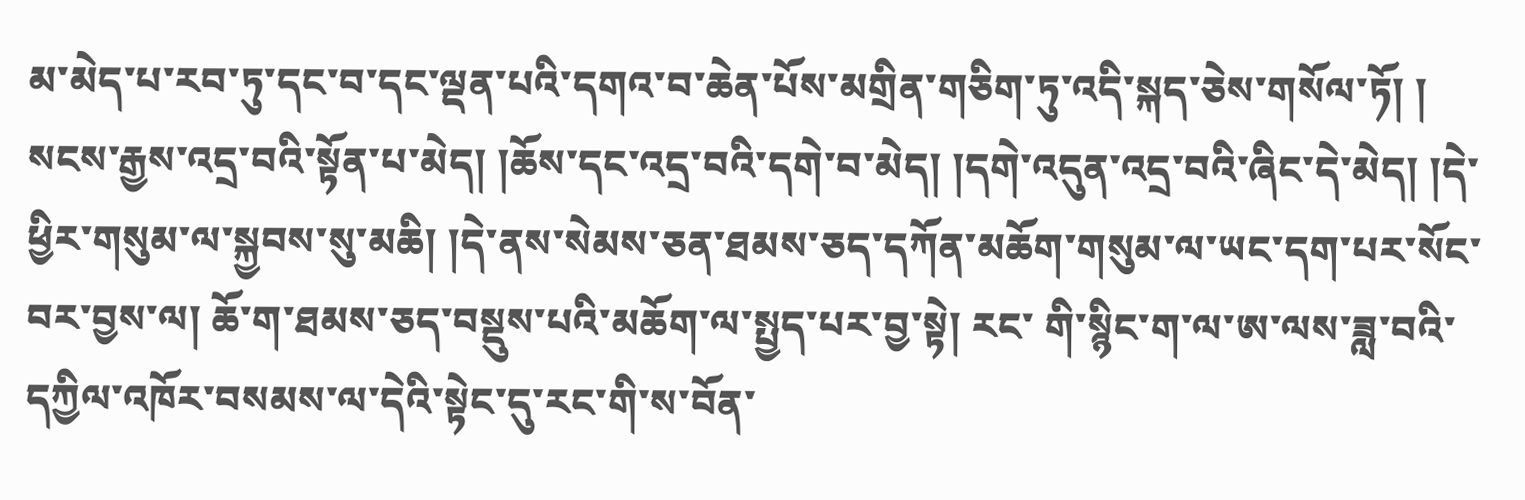མ་མེད་པ་རབ་ཏུ་དང་བ་དང་ལྡན་པའི་དགའ་བ་ཆེན་པོས་མགྲིན་གཅིག་ཏུ་འདི་སྐད་ཅེས་གསོལ་ཏོ། ། སངས་རྒྱས་འདྲ་བའི་སྟོན་པ་མེད། །ཆོས་དང་འདྲ་བའི་དགེ་བ་མེད། །དགེ་འདུན་འདྲ་བའི་ཞིང་དེ་མེད། །དེ་ཕྱིར་གསུམ་ལ་སྐྱབས་སུ་མཆི། །དེ་ནས་སེམས་ཅན་ཐམས་ཅད་དཀོན་མཆོག་གསུམ་ལ་ཡང་དག་པར་སོང་བར་བྱས་ལ། ཆོ་ག་ཐམས་ཅད་བསྡུས་པའི་མཆོག་ལ་སྤྱད་པར་བྱ་སྟེ། རང་ གི་སྙིང་ག་ལ་ཨ་ལས་ཟླ་བའི་དཀྱིལ་འཁོར་བསམས་ལ་དེའི་སྟེང་དུ་རང་གི་ས་བོན་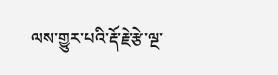ལས་གྱུར་པའི་རྡོ་རྗེ་རྩེ་ལྔ་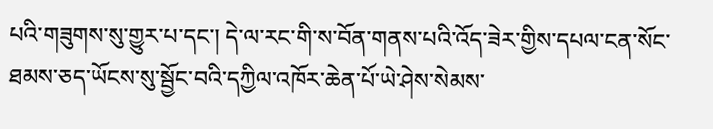པའི་གཟུགས་སུ་གྱུར་པ་དང་། དེ་ལ་རང་གི་ས་བོན་གནས་པའི་འོད་ཟེར་གྱིས་དཔལ་ངན་སོང་ཐམས་ཅད་ཡོངས་སུ་སྦྱོང་བའི་དཀྱིལ་འཁོར་ཆེན་པོ་ཡེ་ཤེས་སེམས་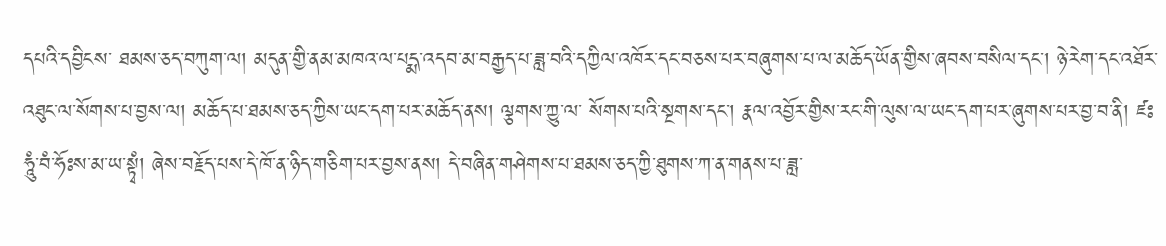དཔའི་དབྱིངས་ ཐམས་ཅད་བཀུག་ལ། མདུན་གྱི་ནམ་མཁའ་ལ་པདྨ་འདབ་མ་བརྒྱད་པ་ཟླ་བའི་དཀྱིལ་འཁོར་དང་བཅས་པར་བཞུགས་པ་ལ་མཆོད་ཡོན་གྱིས་ཞབས་བསིལ་དང་། ཉེ་རེག་དང་འཐོར་འཐུང་ལ་སོགས་པ་བྱས་ལ། མཆོད་པ་ཐམས་ཅད་ཀྱིས་ཡང་དག་པར་མཆོད་ནས། ལྕགས་ཀྱུ་ལ་ སོགས་པའི་སྔགས་དང་། རྣལ་འབྱོར་གྱིས་རང་གི་ལུས་ལ་ཡང་དག་པར་ཞུགས་པར་བྱ་བ་ནི། ཛཿཧཱུཾ་བཾ་ཧོཿས་མ་ཡ་སྟྭཾ། ཞེས་བརྗོད་པས་དེ་ཁོ་ན་ཉིད་གཅིག་པར་བྱས་ནས། དེ་བཞིན་གཤེགས་པ་ཐམས་ཅད་ཀྱི་ཐུགས་ཀ་ན་གནས་པ་ཟླ་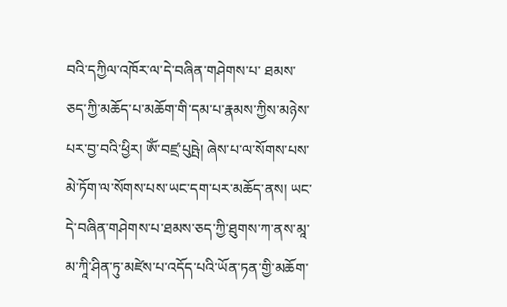བའི་དཀྱིལ་འཁོར་ལ་དེ་བཞིན་གཤེགས་པ་ ཐམས་ཅད་ཀྱི་མཆོད་པ་མཆོག་གི་དམ་པ་རྣམས་ཀྱིས་མཉེས་པར་བྱ་བའི་ཕྱིར། ཨོཾ་བཛྲ་པུཥྤེ། ཞེས་པ་ལ་སོགས་པས་མེ་ཏོག་ལ་སོགས་པས་ཡང་དག་པར་མཆོད་ནས། ཡང་དེ་བཞིན་གཤེགས་པ་ཐམས་ཅད་ཀྱི་ཐུགས་ཀ་ནས་མཱ་མ་ཀཱི་ཤིན་ཏུ་མཛེས་པ་འདོད་པའི་ཡོན་ཏན་གྱི་མཆོག་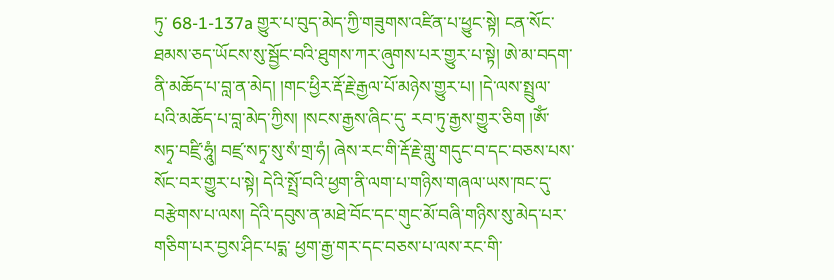ཏུ་ 68-1-137a གྱུར་པ་བུད་མེད་ཀྱི་གཟུགས་འཛིན་པ་ཕྱུང་སྟེ། ངན་སོང་ཐམས་ཅད་ཡོངས་སུ་སྦྱོང་བའི་ཐུགས་ཀར་ཞུགས་པར་གྱུར་པ་སྟེ། ཨེ་མ་བདག་ནི་མཆོད་པ་བླ་ན་མེད། །གང་ཕྱིར་རྡོ་རྗེ་རྒྱལ་པོ་མཉེས་གྱུར་པ། །དེ་ལས་སྤྲུལ་པའི་མཆོད་པ་བླ་མེད་ཀྱིས། །སངས་རྒྱས་ཞིང་དུ་ རབ་ཏུ་རྒྱས་གྱུར་ཅིག །ཨོཾ་སཏྭ་བཛྲི་ཧཱུཾ། བཛྲ་སཏྭ་སུ་སཾ་གྲ་ཧཾ། ཞེས་རང་གི་རྡོ་རྗེ་གླུ་གདུང་བ་དང་བཅས་པས་སོང་བར་གྱུར་པ་སྟེ། དེའི་སྤྲོ་བའི་ཕྱག་ནི་ལག་པ་གཉིས་གཞལ་ཡས་ཁང་དུ་བརྩེགས་པ་ལས། དེའི་དབུས་ན་མཐེ་བོང་དང་གུང་མོ་བཞི་གཉིས་སུ་མེད་པར་གཅིག་པར་བྱས་ཤིང་པདྨ་ ཕྱག་རྒྱ་གར་དང་བཅས་པ་ལས་རང་གི་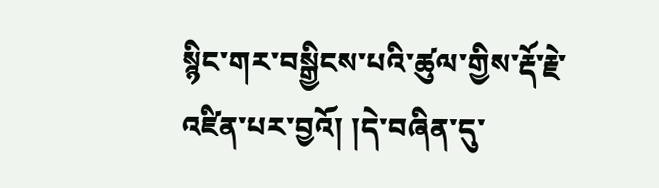སྙིང་གར་བསྒྱིངས་པའི་ཚུལ་གྱིས་རྡོ་རྗེ་འཛིན་པར་བྱའོ། །དེ་བཞིན་དུ་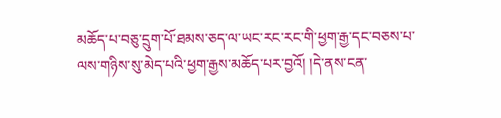མཆོད་པ་བཅུ་དྲུག་པོ་ཐམས་ཅད་ལ་ཡང་རང་རང་གི་ཕྱག་རྒྱ་དང་བཅས་པ་ལས་གཉིས་སུ་མེད་པའི་ཕྱག་རྒྱས་མཆོད་པར་བྱའོ། །དེ་ནས་ངན་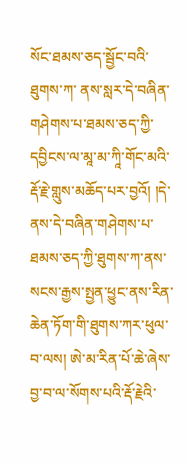སོང་ཐམས་ཅད་སྦྱོང་བའི་ཐུགས་ཀ་ ནས་སླར་དེ་བཞིན་གཤེགས་པ་ཐམས་ཅད་ཀྱི་དབྱིངས་ལ་མཱ་མ་ཀཱི་གོང་མའི་རྡོ་རྗེ་གླུས་མཆོད་པར་བྱའོ། །དེ་ནས་དེ་བཞིན་གཤེགས་པ་ཐམས་ཅད་ཀྱི་ཐུགས་ཀ་ནས་སངས་རྒྱས་སྤྱན་ཕྱུང་ནས་རིན་ཆེན་ཏོག་གི་ཐུགས་ཀར་ཕུལ་བ་ལས། ཨེ་མ་རིན་པོ་ཆེ་ཞེས་བྱ་བ་ལ་སོགས་པའི་རྡོ་རྗེའི་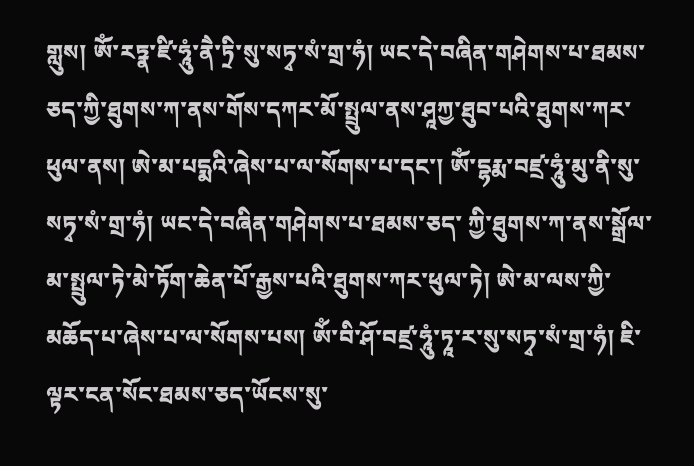གླུས། ཨོཾ་རཏྣ་ཛི་ཧཱུཾ་ནཻ་ཏྲི་སུ་སཏྭ་སཾ་གྲ་ཧཾ། ཡང་དེ་བཞིན་གཤེགས་པ་ཐམས་ཅད་ཀྱི་ཐུགས་ཀ་ནས་གོས་དཀར་མོ་སྤྲུལ་ནས་ཤཱཀྱ་ཐུབ་པའི་ཐུགས་ཀར་ཕུལ་ནས། ཨེ་མ་པདྨའི་ཞེས་པ་ལ་སོགས་པ་དང་། ཨོཾ་དྷརྨ་བཛྲ་ཧཱུཾ་མུ་ནི་སུ་སཏྭ་སཾ་གྲ་ཧཾ། ཡང་དེ་བཞིན་གཤེགས་པ་ཐམས་ཅད་ ཀྱི་ཐུགས་ཀ་ནས་སྒྲོལ་མ་སྤྲུལ་ཏེ་མེ་ཏོག་ཆེན་པོ་རྒྱས་པའི་ཐུགས་ཀར་ཕུལ་ཏེ། ཨེ་མ་ལས་ཀྱི་མཆོད་པ་ཞེས་པ་ལ་སོགས་པས། ཨོཾ་བི་ཤོ་བཛྲ་ཧཱུཾ་ཏཱ་ར་སུ་སཏྭ་སཾ་གྲ་ཧཾ། ཇི་ལྟར་ངན་སོང་ཐམས་ཅད་ཡོངས་སུ་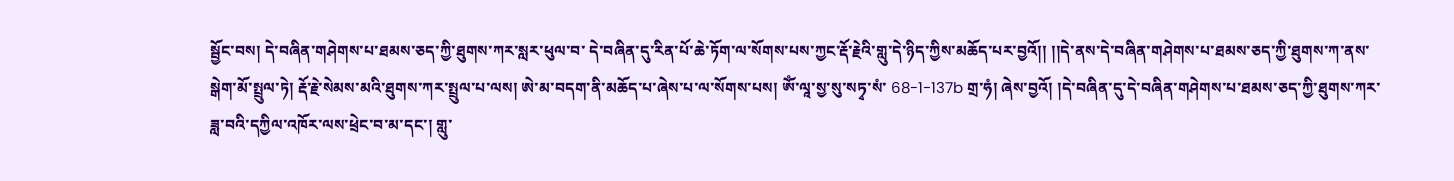སྦྱོང་བས། དེ་བཞིན་གཤེགས་པ་ཐམས་ཅད་ཀྱི་ཐུགས་ཀར་སླར་ཕུལ་བ་ དེ་བཞིན་དུ་རིན་པོ་ཆེ་ཏོག་ལ་སོགས་པས་ཀྱང་རྡོ་རྗེའི་གླུ་དེ་ཉིད་ཀྱིས་མཆོད་པར་བྱའོ།། །།དེ་ནས་དེ་བཞིན་གཤེགས་པ་ཐམས་ཅད་ཀྱི་ཐུགས་ཀ་ནས་སྒེག་མོ་སྤྲུལ་ཏེ། རྡོ་རྗེ་སེམས་མའི་ཐུགས་ཀར་སྤྲུལ་པ་ལས། ཨེ་མ་བདག་ནི་མཆོད་པ་ཞེས་པ་ལ་སོགས་པས། ཨོཾ་ལཱ་སྱ་སུ་སཏྭ་སཾ་ 68-1-137b གྲ་ཧཾ། ཞེས་བྱའོ། །དེ་བཞིན་དུ་དེ་བཞིན་གཤེགས་པ་ཐམས་ཅད་ཀྱི་ཐུགས་ཀར་ཟླ་བའི་དཀྱིལ་འཁོར་ལས་ཕྲེང་བ་མ་དང་། གླུ་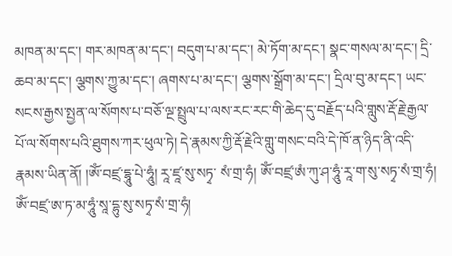མཁན་མ་དང་། གར་མཁན་མ་དང་། བདུག་པ་མ་དང་། མེ་ཏོག་མ་དང་། སྣང་གསལ་མ་དང་། དྲི་ཆབ་མ་དང་། ལྕགས་ཀྱུ་མ་དང་། ཞགས་པ་མ་དང་། ལྕགས་སྒྲོག་མ་དང་། དྲིལ་བུ་མ་དང་། ཡང་སངས་རྒྱས་སྤྱན་ལ་སོགས་པ་བཅོ་ལྔ་སྤྲུལ་པ་ལས་རང་རང་གི་ཆེད་དུ་བརྗོད་པའི་གླུས་རྡོ་རྗེ་རྒྱལ་པོ་ལ་སོགས་པའི་ཐུགས་ཀར་ཕུལ་ཏེ། དེ་རྣམས་ཀྱི་རྡོ་རྗེའི་གླུ་གསང་བའི་དེ་ཁོ་ན་ཉིད་ནི་འདི་རྣམས་ཡིན་ནོ། །ཨོཾ་བཛྲ་དྷཱུ་པེ་ཧཱུཾ། རཱ་ཛཱ་སུ་སཏྭ་ སཾ་གྲ་ཧཾ། ཨོཾ་བཛྲ་ཨཾ་ཀུ་ཤ་ཧཱུཾ་རཱ་ག་སུ་སཏྭ་སཾ་གྲ་ཧཾ། ཨོཾ་བཛྲ་ཨ་ཏ་མ་ཧཱུཾ་སཱ་དྷུ་སུ་སཏྭ་སཾ་གྲ་ཧཾ།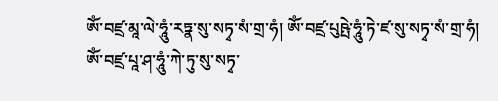ཨོཾ་བཛྲ་མཱ་ལེ་ཧཱུཾ་རཏྣ་སུ་སཏྭ་སཾ་གྲ་ཧཾ། ཨོཾ་བཛྲ་པུཥྤེ་ཧཱུཾ་ཏེ་ཛ་སུ་སཏྭ་སཾ་གྲ་ཧཾ། ཨོཾ་བཛྲ་པཱ་ཤ་ཧཱུཾ་ཀེ་ཏུ་སུ་སཏྭ་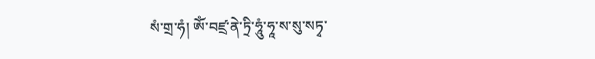སཾ་གྲ་ཧཾ། ཨོཾ་བཛྲ་ནེ་ཏྲི་ཧཱུཾ་ཧཱ་ས་སུ་སཏྭ་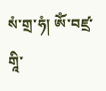སཾ་གྲ་ཧཾ། ཨོཾ་བཛྲ་གཱི་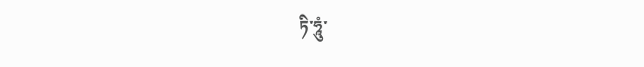ཏི་ཧཱུཾ་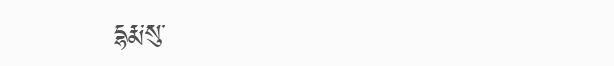དྷརྨ་སུ་